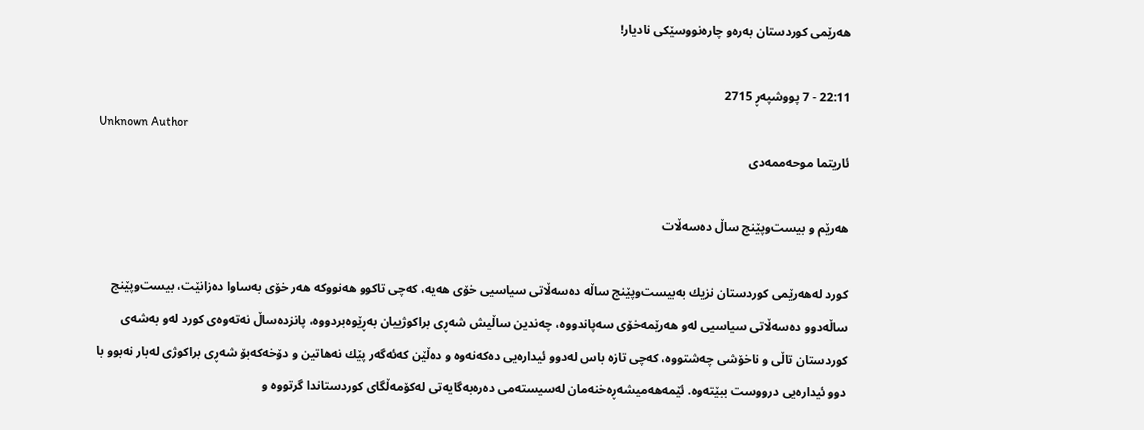هه‌رێمی كوردستان به‌ره‌و چاره‌نووسێكی نادیار!

22:11 - 7 پووشپەڕ 2715
Unknown Author
ئاریتما موحه‌ممه‌دی

هه‌رێم و بیست‌وپێنج ساڵ ده‌سه‌ڵات

كورد له‌هه‌رێمی كوردستان نزیك به‌بیست‌وپێنج ساڵه‌ ده‌سه‌ڵاتی سیاسیی خۆی هه‌یه‌، كه‌چی تاكوو هه‌نووكه ‌هه‌ر خۆی به‌ساوا ده‌زانێت، بیست‌وپێنج ساڵه‌دوو ده‌سه‌ڵاتی سیاسیی له‌و هه‌رێمه‌خۆی سه‌پاندووه‌، چه‌ندین ساڵیش شه‌ڕی براكوژییان به‌ڕێوه‌بردووه‌، پانزده‌ساڵ نه‌ته‌وه‌ی كورد له‌و به‌شه‌ی كوردستان تاڵی و ناخۆشی چه‌شتووه‌، كه‌چی تازه ‌باس له‌دوو ئیداره‌یی ده‌كه‌نه‌وه ‌و ده‌ڵێن كه‌ئه‌گه‌ر پێك نه‌هاتین و دۆخه‌كه‌بۆ شه‌ڕی براكوژی له‌بار نه‌بوو با دوو ئیداره‌یی درووست ببێته‌وه‌. ئێمه‌هه‌میشه‌ڕه‌خنه‌مان له‌سیسته‌می ده‌ره‌به‌گایه‌تی له‌كۆمه‌ڵگای كوردستاندا گرتووه ‌و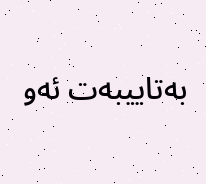به‌تاییبه‌ت ئه‌و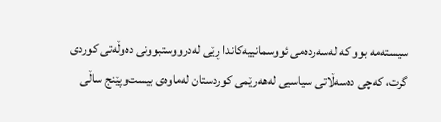سیسته‌مه ‌بوو كه ‌له‌سه‌رده‌می ئووسمانییه‌كاندا ڕێی له‌درووستبوونی ده‌وڵه‌تی كوردی گرت، كه‌چی ده‌سه‌ڵاتی سیاسیی له‌هه‌رێمی كوردستان له‌ماوه‌ی بیست‌وپێنج ساڵی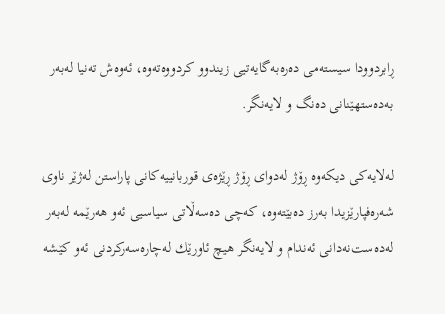ڕابردوودا سیسته‌می ده‌ره‌به‌گایه‌تیی زیندوو كردووه‌ته‌وه‌، ئه‌وه‌ش ته‌نیا له‌به‌ر به‌ده‌ستهێنانی ده‌نگ و لایه‌نگر.

له‌لایه‌كی دیكه‌وه ‌ڕۆژ له‌دوای ڕۆژ ڕێژه‌ی قوربانییه‌كانی پاراستن له‌ژێر ناوی شه‌ره‌فپارێزیدا به‌رز ده‌بێته‌وه‌، كه‌چی ده‌سه‌ڵاتی سیاسیی ئه‌و هه‌رێمه ‌له‌به‌ر له‌ده‌ست‌نه‌دانی ئه‌ندام و لایه‌نگر هیچ ئاورێك له‌چاره‌سه‌ركردنی ئه‌و كێشه‌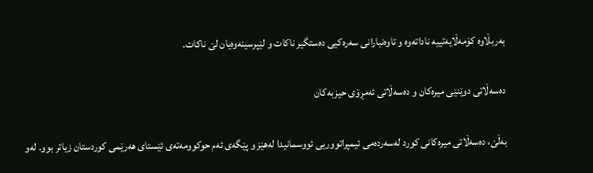به‌ربڵاوه ‌كۆمه‌ڵایه‌تییه ‌ناداته‌وه‌ و تاوه‌نبارانی سه‌ره‌كیی ده‌ستگیر ناكات و لێپرسینه‌وه‌یان لێ ناكات.

ده‌سه‌ڵاتی دوێنێی میره‌كان و ده‌سه‌ڵاتی ئه‌مڕۆی حیزبه‌كان

به‌ڵێ، ده‌سه‌ڵاتی میره‌كانی كورد له‌سه‌رده‌می ئیمپراتووریی ئووسمانیدا له‌هێز و پێگه‌ی ئه‌م حوكوومه‌ته‌ی ئێستای هه‌رێمی كوردستان زیاتر بوو. له‌و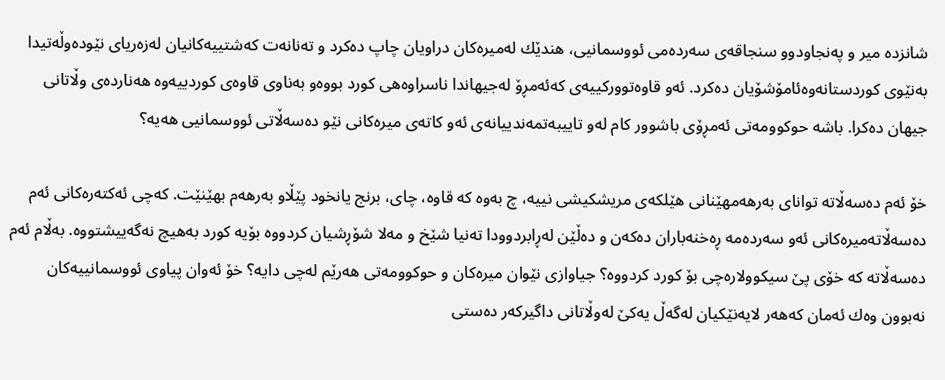شانزده ‌میر و په‌نجاودوو سنجاقه‌ی سه‌رده‌می ئووسمانیی، هندێك له‌میره‌كان دراویان ‌چاپ ده‌كرد و ته‌نانه‌ت كه‌شتییه‌كانیان له‌زه‌ریای نێوده‌وڵه‌تیدا به‌نێوی كوردستانه‌وه‌ئامۆشۆیان ده‌كرد. ئه‌و قاوه‌تووركییه‌ی كه‌ئه‌مڕۆ له‌جیهاندا ناسراوه‌هی كورد بووه‌و به‌ناوی قاوه‌ی كوردییه‌وه‌ هه‌نارده‌ی وڵاتانی جیهان ده‌كرا. باشه‌ حوكوومه‌تی ئه‌مڕۆی باشوور كام له‌و تاییبه‌تمه‌ندییانه‌ی ئه‌و كاته‌ی میره‌كانی نێو ده‌سه‌ڵاتی ئووسمانیی هه‌یه‌؟

خۆ ئه‌م ده‌سه‌ڵاته‌ توانای به‌رهه‌مهێنانی هێلكه‌ی مریشكیشی نییه‌، چ به‌وه ‌كه‌ قاوه‌، چای، برنج یانخود پێڵاو به‌رهه‌م بهێنێت. كه‌چی ئه‌كته‌ره‌كانی ئه‌م ده‌سه‌ڵاته‌میره‌كانی ئه‌و سه‌رده‌مه‌ ڕه‌خنه‌باران ده‌كه‌ن و ده‌ڵێن له‌ڕابردوودا ته‌نیا شێخ و مه‌لا شۆڕشیان كردووه‌ بۆیه‌ كورد به‌هیچ نه‌گه‌ییشتووه‌. به‌ڵام ئه‌م ده‌سه‌ڵاته ‌كه ‌خۆی پێ سیكوولاره‌چی بۆ كورد كردووه‌؟ جیاوازی نێوان میره‌كان و حوكوومه‌تی هه‌رێم له‌چی دایه‌؟ خۆ ئه‌وان پیاوی ئووسمانییه‌كان نه‌بوون وه‌ك ئه‌مان كه‌هه‌ر لایه‌نێكیان له‌گه‌ڵ یه‌كێ له‌وڵاتانی داگیركه‌ر ده‌ستی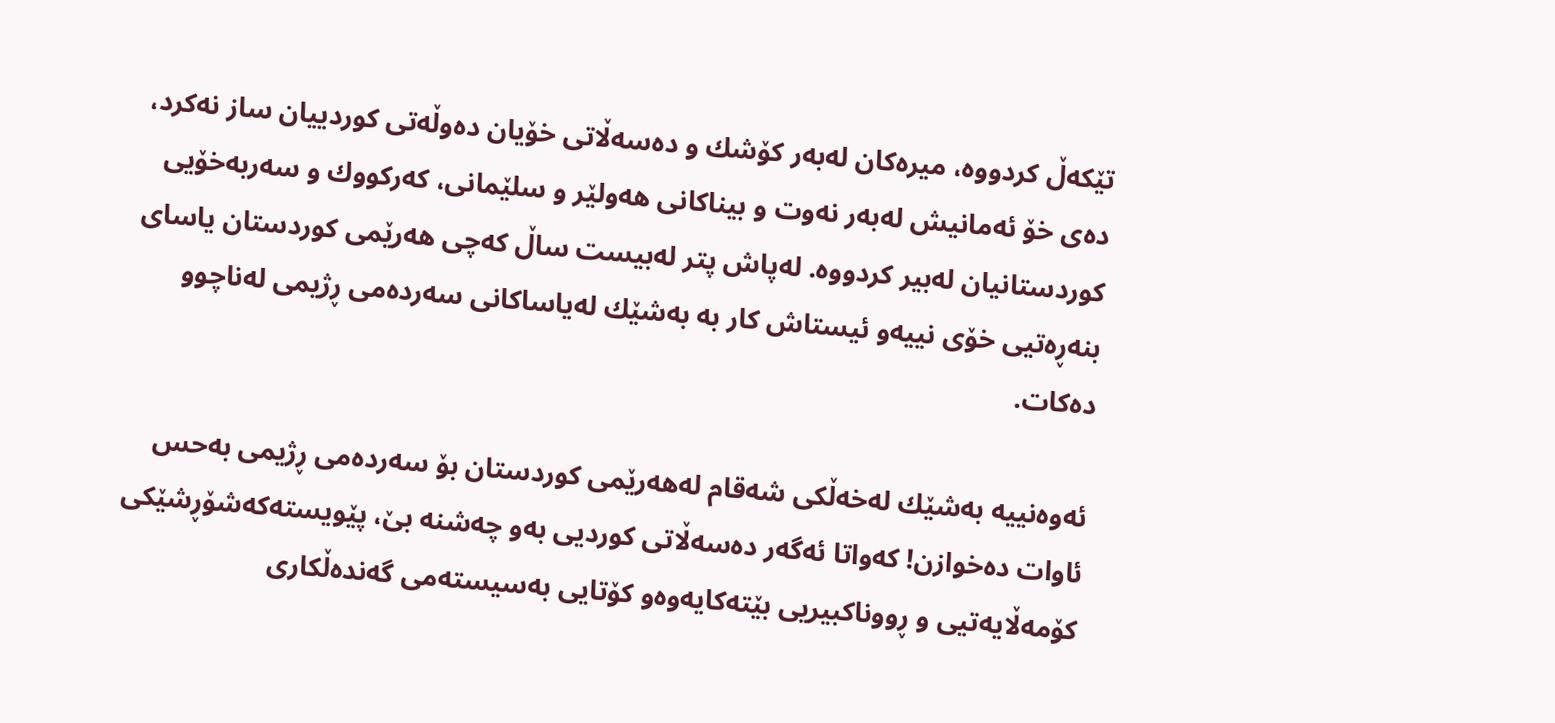تێكه‌ڵ كردووه‌‌، میره‌كان له‌به‌ر كۆشك و ده‌سه‌ڵاتی خۆیان ده‌وڵه‌تی كوردییان ساز نه‌كرد، ده‌ی خۆ ئه‌مانیش له‌به‌ر نه‌وت و بیناكانی هه‌ولێر و سلێمانی، كه‌ركووك و سه‌ربه‌خۆیی كوردستانیان له‌بیر كردووه‌. له‌پاش پتر له‌بیست ساڵ كه‌چی هه‌رێمی كوردستان یاسای بنه‌ڕه‌تیی خۆی نییه‌و ئیستاش كار به‌ به‌شێك له‌یاساكانی سه‌رده‌می ڕژیمی له‌ناچوو ده‌كات.

ئه‌وه‌نییه به‌شێك له‌‌خه‌ڵكی شه‌قام له‌هه‌رێمی كوردستان بۆ سه‌رده‌می ڕژیمی به‌حس ئاوات ده‌خوازن! كه‌واتا ئه‌گه‌ر ده‌سه‌ڵاتی كوردیی به‌و چه‌شنه ‌بێ، پێویسته‌كه‌شۆڕشێكی كۆمه‌ڵایه‌تیی و ڕووناكبیریی بێته‌كایه‌وه‌و كۆتایی به‌سیسته‌می گه‌نده‌ڵكاری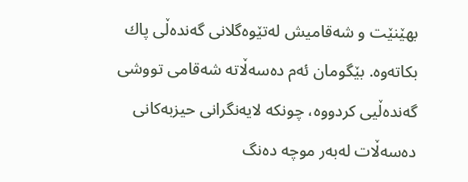بهێنێت و شه‌قامیش له‌تێوه‌گلانی گه‌نده‌ڵی پاك بكاته‌وه‌. بێگومان ئه‌م ده‌سه‌ڵاته‌ شه‌قامی تووشی گه‌نده‌ڵیی كردووه‌، چونكه‌ لایه‌نگرانی حیزبه‌كانی ده‌سه‌ڵات له‌به‌ر موچه ‌ده‌نگ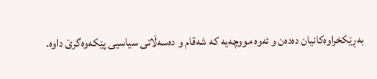به‌ڕێكخراوه‌كانیان ده‌ده‌ن و ئه‌وه ‌مووچه‌یه‌ كه ‌شه‌قام و ده‌سه‌ڵاتی سیاسیی پێكه‌وه‌گرێ داوه‌.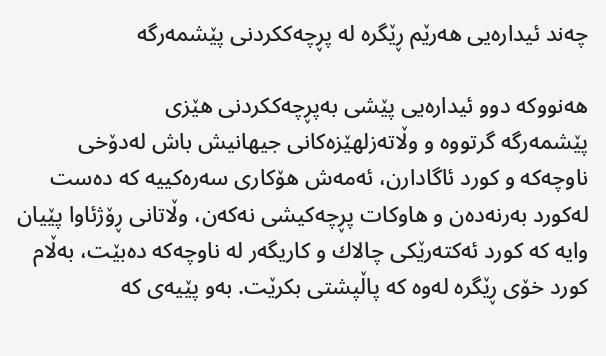چه‌ند ئیداره‌یی هه‌رێم ڕێگره‌ له‌ پڕچه‌ككردنی پێشمه‌رگه‌

هه‌نووكه ‌دوو ئیداره‌یی پێشی به‌پڕچه‌ككردنی هێزی پێشمه‌رگه ‌گرتووه ‌و وڵاته‌زلهێزه‌كانی جیهانیش باش له‌دۆخی ناوچه‌كه ‌و كورد ئاگادارن، ئه‌مه‌ش هۆكاری سه‌ره‌كییه ‌كه‌ ده‌ست له‌كورد به‌رنه‌ده‌ن و هاوكات پڕچه‌كیشی نه‌كه‌ن، وڵاتانی ڕۆژئاوا پێیان وایه ‌كه ‌كورد ئه‌كته‌رێكی چالاك و كاریگه‌ر له‌ ناوچه‌كه ‌ده‌بێت، به‌ڵام كورد خۆی ڕێگره‌ له‌وه‌ كه ‌پاڵپشتی بكرێت. به‌و پێیه‌ی كه‌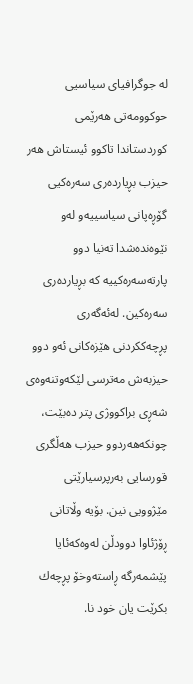له ‌جوگرافیای سیاسیی حوكوومه‌تی هه‌رێمی كوردستاندا تاكوو ئیستاش هه‌ر حیزب بڕیارده‌ری سه‌ره‌كیی گۆڕه‌پانی سیاسییه‌و له‌و نێوه‌نده‌شدا ته‌نیا دوو پارته‌سه‌ره‌كییه‌ كه ‌بڕیارده‌ری سه‌ره‌كین. له‌ئه‌گه‌ری پڕچه‌ككردنی هێزه‌كانی ئه‌و دوو حیزبه‌ش ‌مه‌ترسی لێكه‌وتنه‌وه‌ی شه‌ڕی براكووژی پتر ده‌بێت، چونكه‌هه‌ردوو حیزب هه‌ڵگری قورسایی به‌رپرسیارێتی مێژوویی نین. بۆیه ‌وڵاتانی ڕۆژئاوا دوودڵن له‌وه‌كه‌ئایا پێشمه‌رگه‌ ڕاسته‌وخۆ پڕچه‌ك بكرێت یان خود نا.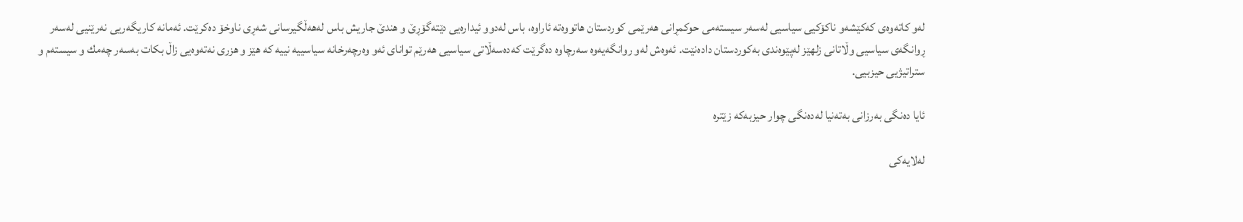له‌و كاته‌وه‌ی كه‌كێشه‌و ناكۆكیی سیاسیی له‌سه‌ر سیسته‌می حوكمڕانی هه‌رێمی كوردستان هاتووه‌ته ‌ئاراوه‌، باس له‌دوو ئیداره‌یی دێته‌گۆڕێ و هندێ جاریش باس له‌هه‌ڵگیرسانی شه‌ڕی ناوخۆ ده‌كرێت. ئه‌مانه‌ كاریگه‌ریی نه‌رێنیی له‌سه‌ر ڕوانگه‌ی سیاسیی وڵاتانی زلهێز له‌پێوه‌ندی به‌كوردستان داده‌نێت. ئه‌وه‌ش له‌و روانگه‌یه‌وه ‌سه‌رچاوه‌ ده‌گرێت كه‌ده‌سه‌ڵاتی سیاسیی هه‌رێم توانای ئه‌و وه‌رچه‌رخانه‌ سیاسییه ‌نییه‌ كه ‌هێز و هزری نه‌ته‌وه‌یی زاڵ بكات به‌سه‌ر چه‌مك و سیسته‌م و ستراتیژیی حیزبیی.

ئایا ده‌نگی به‌رزانی به‌ته‌نیا له‌ده‌نگی چوار حیزبه‌كه‌ زێتره‌

له‌لایه‌كی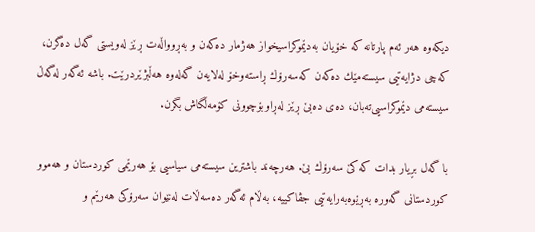دیكه‌وه ‌هه‌ر ئه‌م پارتانه ‌كه ‌خۆیان به‌دێموكراسیخواز هه‌ژمار ده‌كه‌ن و به‌ڕوواڵه‌ت ڕێز له‌ویستی گه‌ل ده‌گرن، كه‌چی دژایه‌تیی سیسته‌مێك ده‌كه‌ن كه‌سه‌رۆك ڕاسته‌وخۆ له‌لایه‌ن گه‌له‌وه ‌هه‌ڵبژێردرێت. باشه‌ ئه‌گه‌ر له‌گه‌ڵ سیسته‌می دێموكراسیی‌ته‌بان، ده‌ی ده‌بێ ڕێز له‌ڕاوبۆچوونی كۆمه‌ڵگاش بگرن.

با گه‌ل بڕیار بدات كه‌ كێ سه‌رۆك بێ. هه‌رچه‌ند باشترین سیسته‌می سیاسیی بۆ هه‌رێمی كوردستان و هه‌موو كوردستانی گه‌وره ‌به‌ڕێوه‌به‌رایه‌تیی جڤاكییه‌، به‌ڵام ئه‌گه‌ر ده‌سه‌ڵات له‌نێوان سه‌رۆكی هه‌رێم و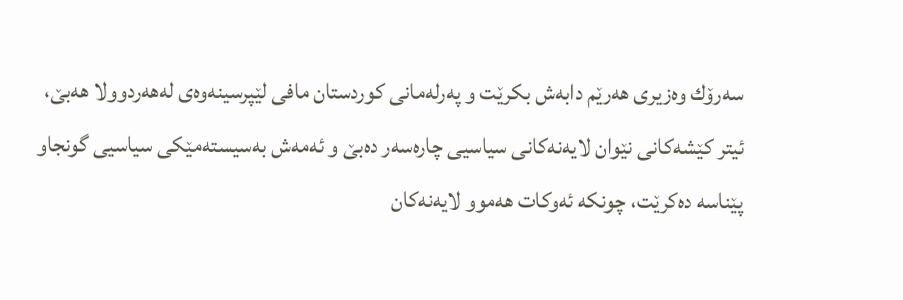سه‌رۆك وه‌زیری هه‌رێم دابه‌ش بكرێت و په‌رله‌مانی كوردستان مافی لێپرسینه‌وه‌ی له‌هه‌ردوولا هه‌بێ، ئیتر كێشه‌كانی نێوان لایه‌نه‌كانی سیاسیی چاره‌سه‌ر ده‌بێ و ئه‌مه‌ش به‌سیسته‌مێكی سیاسیی گونجاو پێناسه‌ ده‌كرێت، چونكه ‌ئه‌وكات هه‌موو لایه‌نه‌كان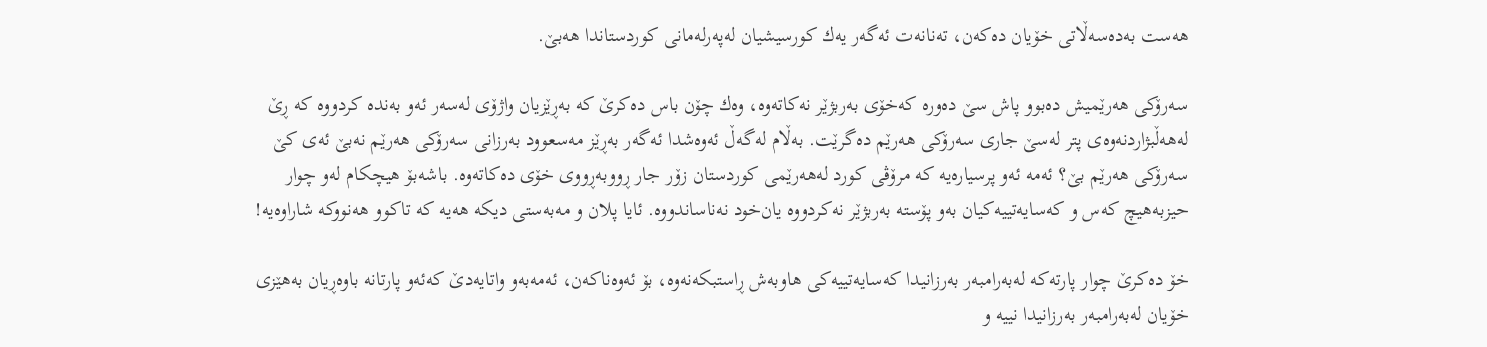هه‌ست به‌ده‌سه‌ڵاتی خۆیان ده‌كه‌ن، ته‌نانه‌ت ئه‌گه‌ر یه‌ك كورسیشیان له‌په‌رله‌مانی كوردستاندا هه‌بێ.

سه‌رۆكی هه‌رێمیش ده‌بوو پاش سێ ده‌وره‌ كه‌خۆی به‌ربژێر نه‌كاته‌وه‌، وه‌ك چۆن باس ده‌كرێ كه‌ به‌ڕێزیان ‌واژۆی له‌سه‌ر ئه‌و به‌نده‌ كردووه ‌كه ‌ڕێ له‌هه‌ڵبژاردنه‌وه‌ی پتر له‌سێ جاری سه‌رۆكی هه‌رێم ده‌گرێت. به‌ڵام له‌گه‌ڵ ئه‌وه‌شدا ئه‌گه‌ر به‌ڕێز مه‌سعوود به‌رزانی سه‌رۆكی هه‌رێم نه‌بێ ئه‌ی كێ سه‌رۆكی هه‌رێم بێ؟ ئه‌مه ‌ئه‌و پرسیاره‌یه‌ كه‌ مرۆڤی كورد له‌هه‌رێمی كوردستان زۆر جار ڕووبه‌ڕووی خۆی ده‌كاته‌وه‌. باشه‌بۆ هیچكام له‌و چوار حیزبه‌هیچ كه‌س و كه‌سایه‌تییه‌كیان به‌و پۆسته‌ به‌ربژێر نه‌كردووه ‌یان‌خود نه‌ناساندووه‌. ئایا پلان و مه‌به‌ستی دیكه ‌هه‌یه ‌كه ‌تاكوو هه‌نووكه ‌شاراوه‌یه!

خۆ ده‌كرێ چوار پارته‌كه له‌به‌رامبه‌ر به‌رزانیدا كه‌سایه‌تییه‌كی هاوبه‌ش ڕاستبكه‌نه‌وه‌، بۆ ئه‌وه‌ناكه‌ن، ئه‌مه‌به‌و واتایه‌دێ كه‌ئه‌و پارتانه ‌باوه‌ڕیان به‌هێزی خۆیان له‌به‌رامبه‌ر به‌رزانیدا نییه ‌و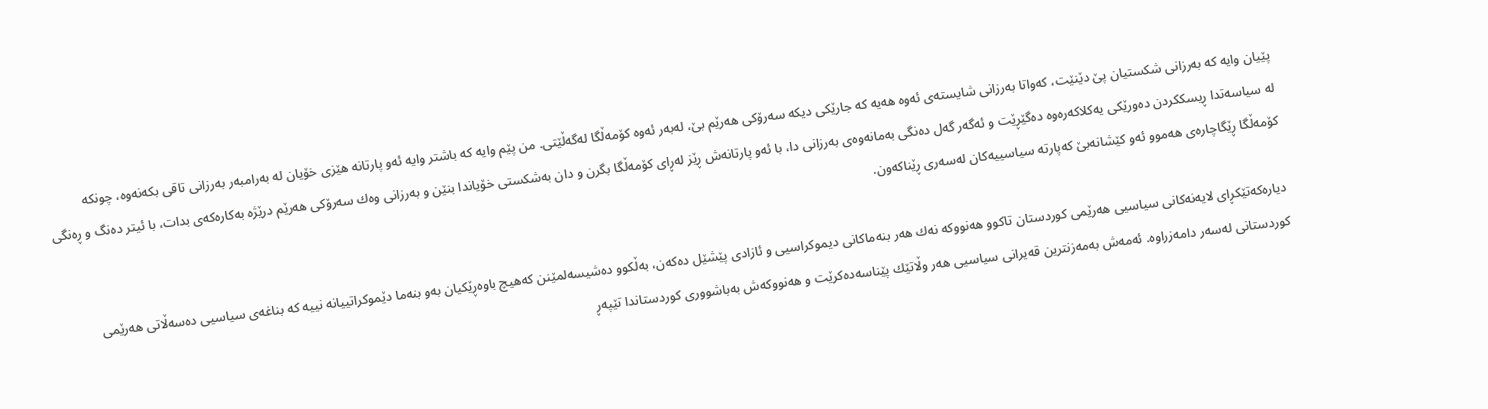پێیان وایه‌ كه ‌به‌رزانی شكستیان پێ دێنێت، كه‌واتا به‌رزانی شایسته‌ی ئه‌وه ‌هه‌یه ‌كه‌ جارێكی دیكه‌ سه‌رۆكی هه‌رێم بێ، له‌به‌ر ئه‌وه‌ كۆمه‌ڵگا له‌گه‌ڵێتی. من پێم وایه‌ كه‌ باشتر وایه ‌ئه‌و پارتانه‌ هێزی خۆیان له ‌به‌رامبه‌ر به‌رزانی تاقی بكه‌نه‌وه‌، چونكه‌ له ‌سیاسه‌تدا ڕیسككردن ده‌ورێكی یه‌كلاكه‌ره‌وه ‌ده‌گێڕێت و ئه‌گه‌ر گه‌ل ده‌نگی به‌مانه‌وه‌ی به‌رزانی دا، با ئه‌و پارتانه‌ش ڕێز له‌ڕای كۆمه‌ڵگا بگرن و دان به‌شكستی خۆیاندا بنێن و به‌رزانی وه‌ك سه‌رۆكی هه‌رێم درێژه ‌به‌كاره‌كه‌ی بدات، با ئیتر ده‌نگ و ڕه‌نگی كۆمه‌ڵگا ڕێگاچاره‌ی هه‌موو ئه‌و كێشانه‌بێ كه‌پارته ‌سیاسییه‌كان له‌سه‌ری ڕێناكه‌ون.

دیاره‌كه‌تێكڕای لایه‌نه‌كانی سیاسیی هه‌رێمی كوردستان تاكوو هه‌نووكه ‌نه‌ك هه‌ر بنه‌ماكانی دیموكراسیی و ئازادی پێشێل ده‌كه‌ن، به‌ڵكوو ده‌شیسه‌لمێنن كه‌هیچ باوه‌ڕێكیان به‌و بنه‌ما دێموكراتییانه ‌نییه‌ كه ‌بناغه‌ی سیاسیی ده‌سه‌ڵاتی هه‌رێمی كوردستانی له‌سه‌ر دامه‌زراوه‌. ئه‌مه‌ش به‌مه‌زنترین قه‌یرانی سیاسیی هه‌ر وڵاتێك پێناسه‌ده‌كرێت و هه‌نووكه‌ش به‌باشووری كوردستاندا تێپه‌ڕ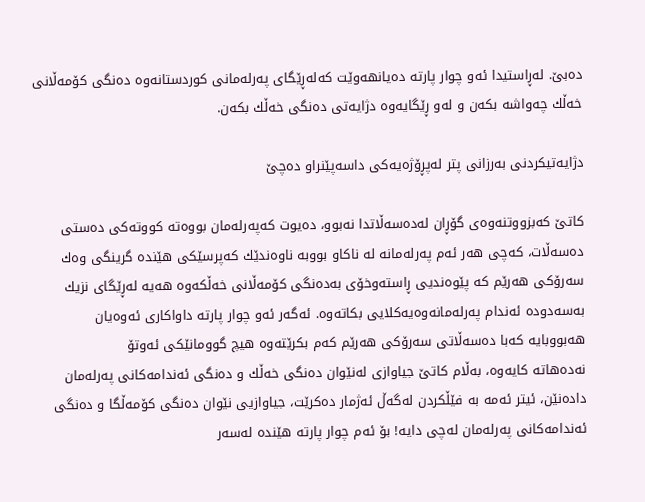ده‌بێ. له‌ڕاستیدا ئه‌و چوار پارته ‌ده‌یانهه‌وێت كه‌له‌ڕێگای په‌رله‌مانی كوردستانه‌وه ‌ده‌نگی كۆمه‌ڵانی خه‌ڵك چه‌واشه‌ بكه‌ن و له‌و ڕێگایه‌وه ‌دژایه‌تی ده‌نگی خه‌ڵك بكه‌ن.

دژایه‌تیكردنی به‌رزانی پتر له‌پڕۆژه‌یه‌كی داسه‌پێنراو ده‌چێ

كاتێ كه‌بزووتنه‌وه‌ی گۆڕان له‌ده‌سه‌ڵاتدا نه‌بوو، ده‌یوت كه‌په‌رله‌مان بووه‌ته ‌كووته‌كی ده‌ستی ده‌سه‌ڵات، كه‌چی هه‌ر ئه‌م په‌رله‌مانه ‌له ‌ناكاو بووبه ‌ناوه‌ندێك كه‌پرسێكی هێنده‌ گرینگی وه‌ك سه‌رۆكی هه‌رێم كه ‌پێوه‌ندیی ڕاسته‌وخۆی به‌ده‌نگی كۆمه‌ڵانی خه‌ڵكه‌وه ‌هه‌یه‌ له‌ڕێگای نزیك به‌سه‌دوده ئه‌ندام په‌رله‌مانه‌وه‌یه‌كلایی بكاته‌وه‌. ئه‌گه‌ر ئه‌و چوار پارته ‌داواكاری ئه‌وه‌یان هه‌بووبایه ‌كه‌با ده‌سه‌ڵاتی سه‌رۆكی هه‌رێم كه‌م بكرێته‌وه ‌هیچ گوومانێكی ئه‌وتۆ نه‌ده‌هاته ‌كایه‌وه‌، به‌ڵام كاتێ جیاوازی له‌نێوان ده‌نگی خه‌ڵك و ده‌نگی ئه‌ندامه‌كانی په‌رله‌مان داده‌نێن، ئیتر ئه‌مه ‌به‌ فێڵكردن له‌گه‌ڵ ئه‌ژمار ده‌كرێت، جیاوازیی نێوان ده‌نگی كۆمه‌ڵگا و ده‌نگی ئه‌ندامه‌كانی په‌رله‌مان له‌چی دایه‌! بۆ ئه‌م چوار پارته ‌هێنده‌ له‌سه‌ر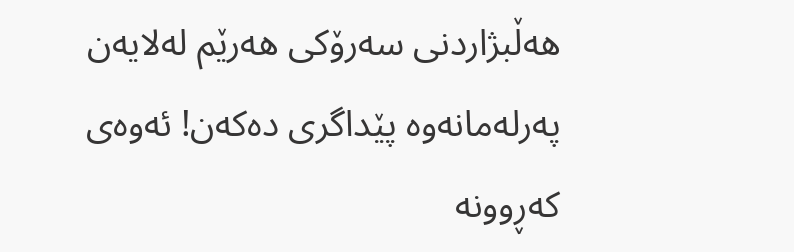هه‌ڵبژاردنی سه‌رۆكی هه‌رێم له‌لایه‌ن په‌رله‌مانه‌وه ‌پێداگری ده‌كه‌ن! ئه‌وه‌ی كه‌ڕوونه‌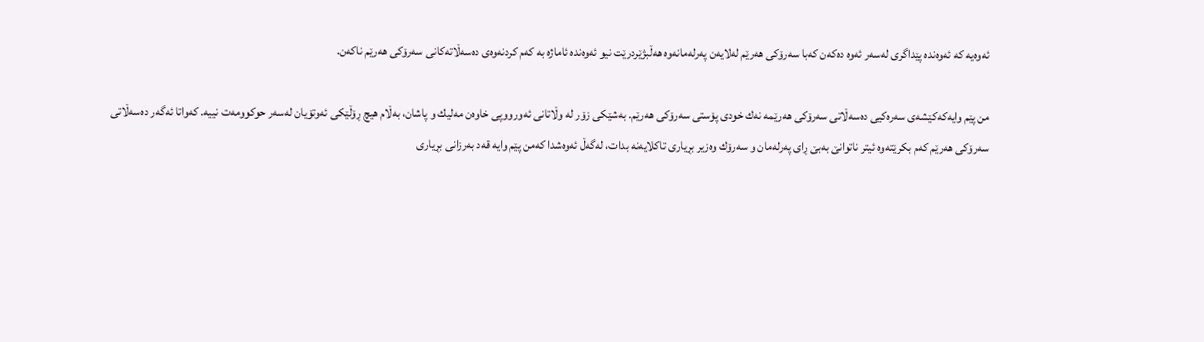ئه‌وه‌یه ‌كه ‌ئه‌وه‌نده ‌پێداگری له‌سه‌ر ئه‌وه ‌ده‌كه‌ن كه‌با سه‌رۆكی هه‌رێم له‌لایه‌ن په‌رله‌مانه‌وه ‌هه‌ڵبژێردرێت نیو ئه‌وه‌نده ‌ئاماژه‌ به‌ كه‌م كردنه‌وه‌ی ده‌سه‌ڵاته‌كانی سه‌رۆكی هه‌رێم ناكه‌ن.

من پێم وایه‌كه‌كێشه‌ی سه‌ره‌كیی ده‌سه‌ڵاتی سه‌رۆكی هه‌رێمه‌ نه‌ك خودی پۆستی سه‌رۆكی هه‌رێم. به‌شێكی زۆر له‌ وڵاتانی ئه‌ورووپی خاوه‌ن مه‌لیك و پاشان، به‌ڵام هیچ ڕۆڵێكی ئه‌وتۆیان له‌سه‌ر حوكوومه‌ت نییه‌. كه‌واتا ئه‌گه‌ر ده‌سه‌ڵاتی سه‌رۆكی هه‌رێم كه‌م بكرێته‌وه ‌ئیتر ناتوانێ به‌بێ ڕای په‌رله‌مان و سه‌رۆك وه‌زیر بڕیاری تاكلایه‌نه ‌بدات، له‌گه‌ڵ ئه‌وه‌شدا كه‌من پێم وایه ‌قه‌د به‌رزانی بڕیاری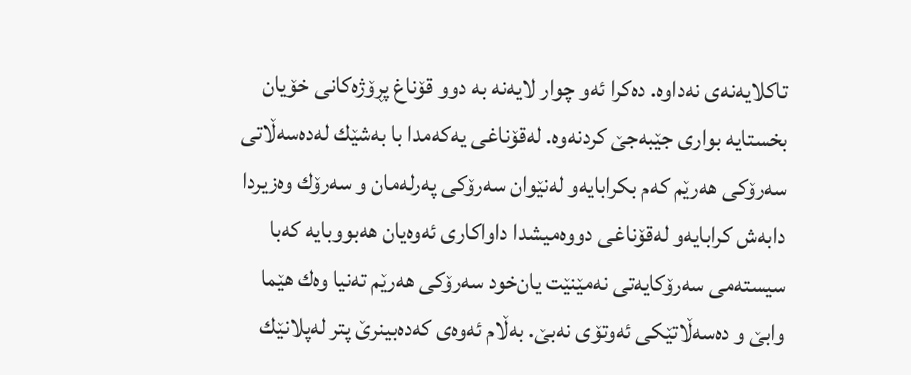تاكلایه‌نه‌ی نه‌داوه‌. ده‌كرا ئه‌و چوار لایه‌نه ‌به ‌دوو قۆناغ پڕۆژه‌كانی خۆیان بخستایه‌ بواری جێبه‌جێ كردنه‌وه‌. له‌قۆناغی یه‌كه‌مدا با به‌شێك له‌ده‌سه‌ڵاتی سه‌رۆكی هه‌رێم كه‌م بكرابایه‌‌و له‌نێوان سه‌رۆكی په‌رله‌مان و سه‌رۆك وه‌زیردا دابه‌ش كرابایه‌و له‌قۆناغی دووه‌میشدا داواكاری ئه‌وه‌یان هه‌بووبایه‌ كه‌با سیسته‌می سه‌رۆكایه‌تی نه‌مێنێت یان‌خود سه‌رۆكی هه‌رێم ته‌نیا وه‌ك هێما وابێ و ده‌سه‌ڵاتێكی ئه‌وتۆی نه‌بێ. به‌ڵام ئه‌وه‌ی كه‌ده‌بینرێ پتر له‌پلانێك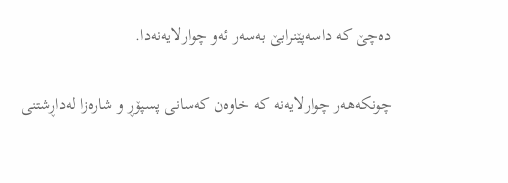ده‌چێ كه‌ داسه‌پێنرابێ به‌سه‌ر ئه‌و چوارلایه‌نه‌دا.

چونكه‌هه‌ر چوارلایه‌نه ‌كه‌ خاوه‌ن كه‌سانی پسپۆڕ و شاره‌زا له‌داڕشتنی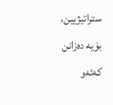ستراتیژیین، بۆیه ‌ده‌زانن كه‌ئه‌و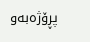پڕۆژه‌به‌و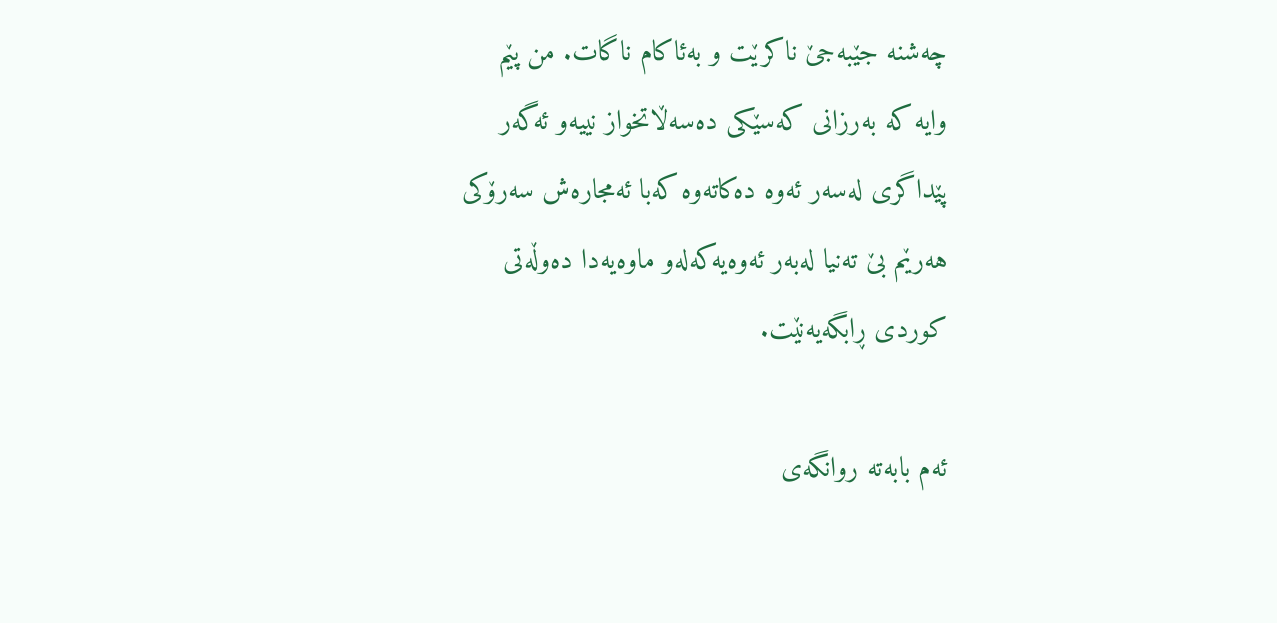چه‌شنه ‌جێبه‌جێ ناكرێت و به‌ئاكام ناگات. من پێم وایه ‌كه ‌به‌رزانی كه‌سێكی ده‌سه‌ڵاتخواز نییه‌و ئه‌گه‌ر پێداگری له‌سه‌ر ئه‌وه ده‌كاته‌وه‌‌ كه‌با ئه‌مجاره‌ش سه‌رۆكی هه‌رێم بێ ته‌نیا له‌به‌ر ئه‌وه‌یه‌كه‌له‌و ماوه‌یه‌دا ده‌وڵه‌تی كوردی ڕابگه‌یه‌نێت.

ئەم بابەتە روانگەی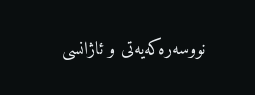نووسەرەکەیەتی و ئاژانسی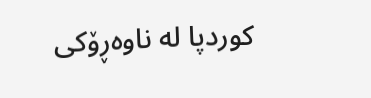کوردپا لە ناوەڕۆکی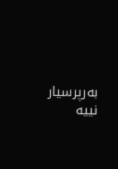بەرپرسیار نییە